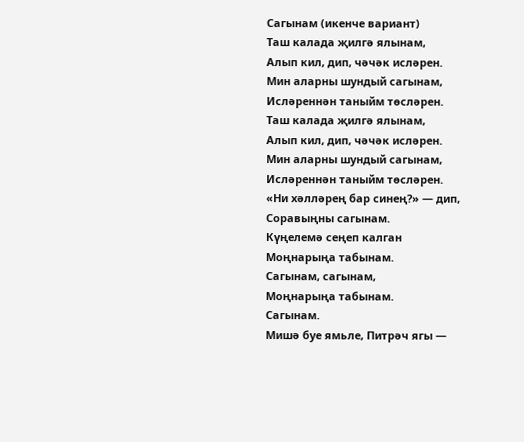Сагынам (икенче вариант)
Таш калада җилгә ялынам,
Алып кил, дип, чәчәк исләрен.
Мин аларны шундый сагынам,
Исләреннән таныйм төсләрен.
Таш калада җилгә ялынам,
Алып кил, дип, чәчәк исләрен.
Мин аларны шундый сагынам,
Исләреннән таныйм төсләрен.
«Ни хәлләрең бар синең?» — дип,
Соравыңны сагынам.
Күңелемә сеңеп калган
Моңнарыңа табынам.
Сагынам, сагынам,
Моңнарыңа табынам.
Сагынам.
Мишә буе ямьле, Питрәч ягы —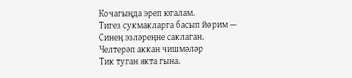Кочагыңда эреп югалам.
Тигез сукмакларга басып йөрим —
Синең эзләреңне саклаган.
Челтерәп аккан чишмәләр
Тик туган якта гына.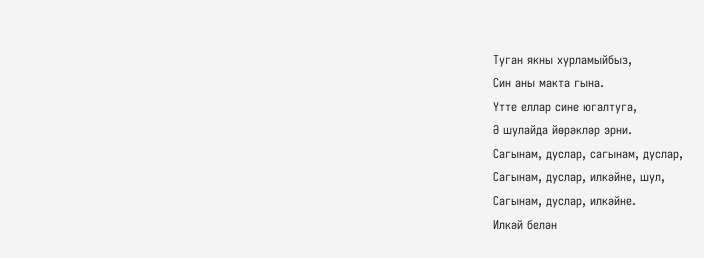Туган якны хурламыйбыз,
Син аны макта гына.
Үтте еллар сине югалтуга,
Ә шулайда йөрәкләр эрни.
Сагынам, дуслар, сагынам, дуслар,
Сагынам, дуслар, илкәйне, шул,
Сагынам, дуслар, илкәйне.
Илкәй белән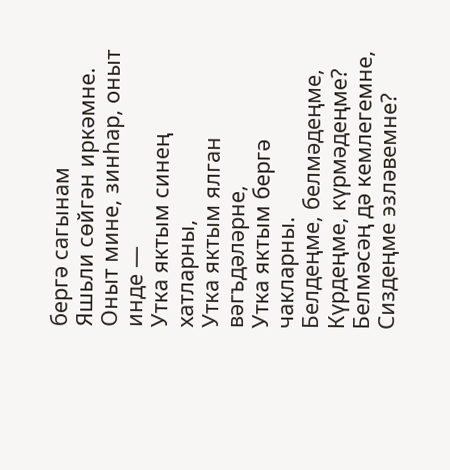бергә сагынам
Яшьли сөйгән иркәмне.
Оныт мине, зинһар, оныт инде —
Утка яктым синең хатларны,
Утка яктым ялган вәгъдәләрне,
Утка яктым бергә чакларны.
Белдеңме, белмәдеңме,
Күрдеңме, күрмәдеңме?
Белмәсәң дә кемлегемне,
Сиздеңме эзләвемне?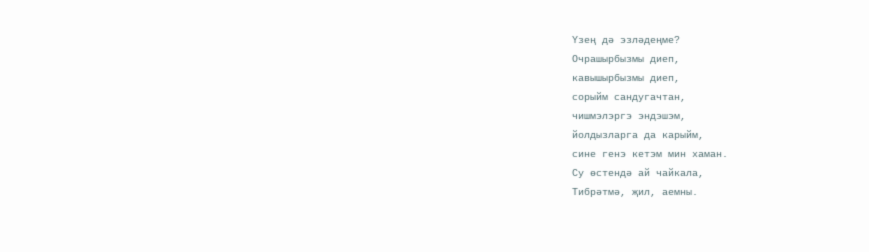Үзең дә эзләдеңме?
Очрашырбызмы диеп,
кавышырбызмы диеп,
сорыйм сандугачтан,
чишмэлэргэ эндэшэм,
йолдызларга да карыйм,
сине генэ кетэм мин хаман.
Су өстендә ай чайкала,
Тибрәтмә, җил, аемны.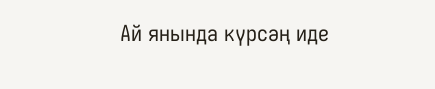Ай янында күрсәң иде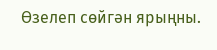Өзелеп сөйгән ярыңны.